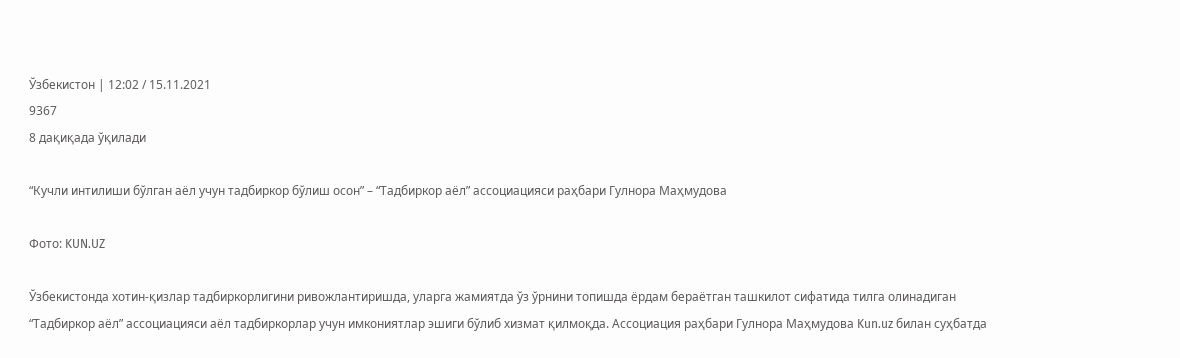Ўзбекистон | 12:02 / 15.11.2021
9367
8 дақиқада ўқилади

“Кучли интилиши бўлган аёл учун тадбиркор бўлиш осон” – “Тадбиркор аёл” ассоциацияси раҳбари Гулнора Маҳмудова

Фото: KUN.UZ

Ўзбекистонда хотин-қизлар тадбиркорлигини ривожлантиришда, уларга жамиятда ўз ўрнини топишда ёрдам бераётган ташкилот сифатида тилга олинадиган “Тадбиркор аёл” ассоциацияси аёл тадбиркорлар учун имкониятлар эшиги бўлиб хизмат қилмоқда. Ассоциация раҳбари Гулнора Маҳмудова Kun.uz билан суҳбатда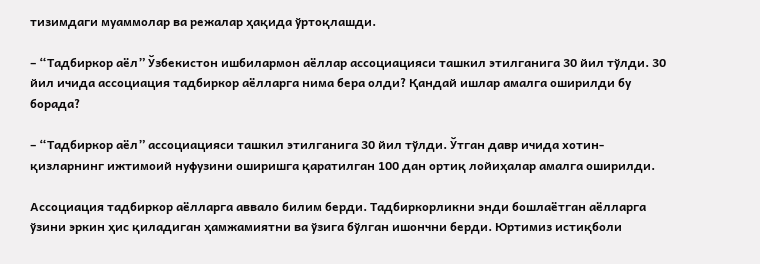тизимдаги муаммолар ва режалар ҳақида ўртоқлашди.

– “Тадбиркор аёл” Ўзбекистон ишбилармон аёллар ассоциацияси ташкил этилганига 30 йил тўлди. 30 йил ичида ассоциация тадбиркор аёлларга нима бера олди? Қандай ишлар амалга оширилди бу борада?

– “Тадбиркор аёл” ассоциацияси ташкил этилганига 30 йил тўлди. Ўтган давр ичида хотин-қизларнинг ижтимоий нуфузини оширишга қаратилган 100 дан ортиқ лойиҳалар амалга оширилди.

Ассоциация тадбиркор аёлларга аввало билим берди. Тадбиркорликни энди бошлаётган аёлларга ўзини эркин ҳис қиладиган ҳамжамиятни ва ўзига бўлган ишончни берди. Юртимиз истиқболи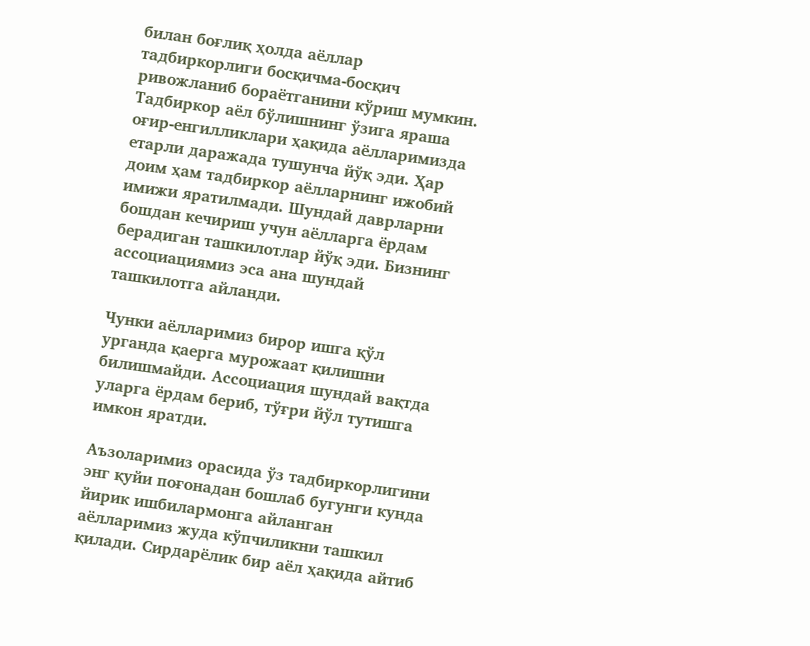билан боғлиқ ҳолда аёллар тадбиркорлиги босқичма-босқич ривожланиб бораётганини кўриш мумкин. Тадбиркор аёл бўлишнинг ўзига яраша оғир-енгилликлари ҳақида аёлларимизда етарли даражада тушунча йўқ эди. Ҳар доим ҳам тадбиркор аёлларнинг ижобий имижи яратилмади. Шундай даврларни бошдан кечириш учун аёлларга ёрдам берадиган ташкилотлар йўқ эди. Бизнинг ассоциациямиз эса ана шундай ташкилотга айланди.

Чунки аёлларимиз бирор ишга қўл урганда қаерга мурожаат қилишни билишмайди. Ассоциация шундай вақтда уларга ёрдам бериб, тўғри йўл тутишга имкон яратди.

Аъзоларимиз орасида ўз тадбиркорлигини энг қуйи поғонадан бошлаб бугунги кунда йирик ишбилармонга айланган аёлларимиз жуда кўпчиликни ташкил қилади. Сирдарёлик бир аёл ҳақида айтиб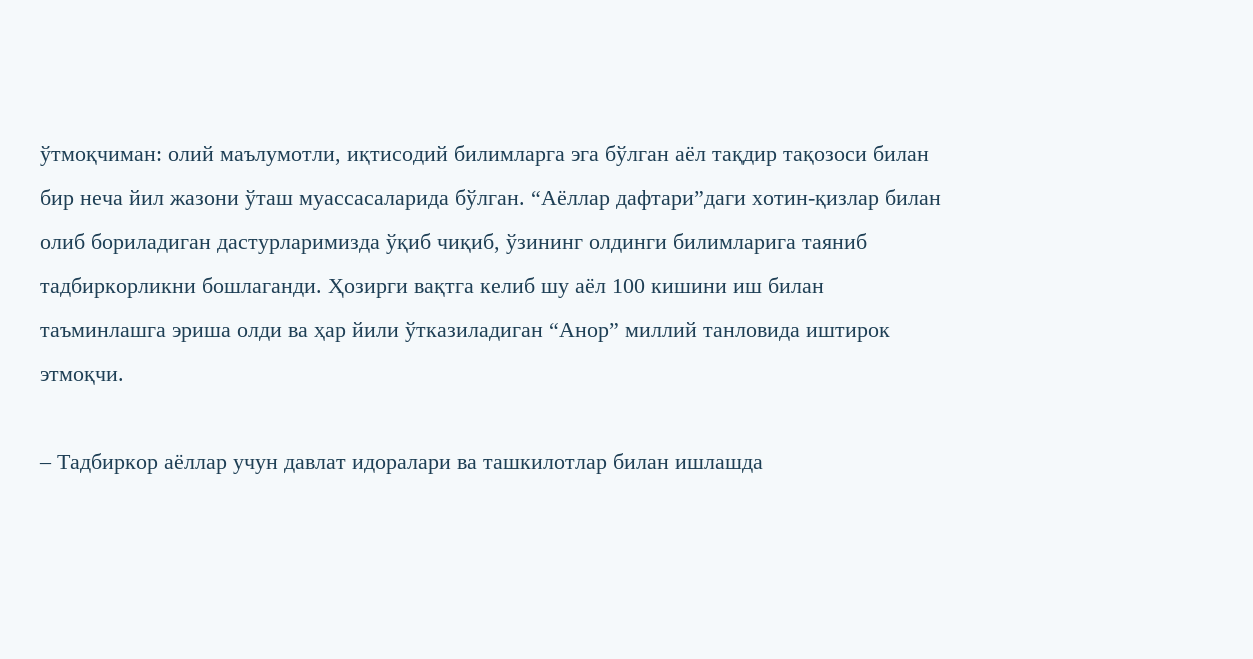ўтмоқчиман: олий маълумотли, иқтисодий билимларга эга бўлган аёл тақдир тақозоси билан бир неча йил жазони ўташ муассасаларида бўлган. “Аёллар дафтари”даги хотин-қизлар билан олиб бориладиган дастурларимизда ўқиб чиқиб, ўзининг олдинги билимларига таяниб тадбиркорликни бошлаганди. Ҳозирги вақтга келиб шу аёл 100 кишини иш билан таъминлашга эриша олди ва ҳар йили ўтказиладиган “Анор” миллий танловида иштирок этмоқчи.

– Тадбиркор аёллар учун давлат идоралари ва ташкилотлар билан ишлашда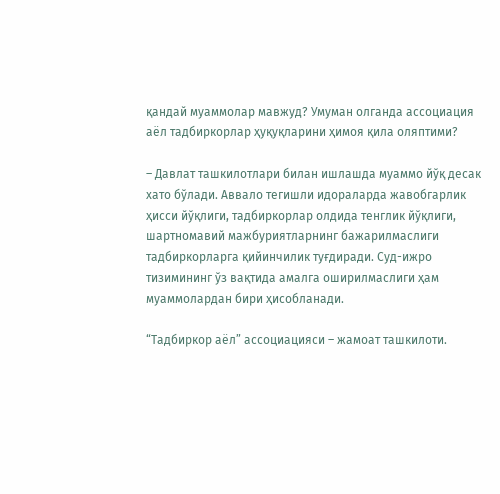қандай муаммолар мавжуд? Умуман олганда ассоциация аёл тадбиркорлар ҳуқуқларини ҳимоя қила оляптими?

– Давлат ташкилотлари билан ишлашда муаммо йўқ десак хато бўлади. Аввало тегишли идораларда жавобгарлик ҳисси йўқлиги, тадбиркорлар олдида тенглик йўқлиги, шартномавий мажбуриятларнинг бажарилмаслиги тадбиркорларга қийинчилик туғдиради. Суд-ижро тизимининг ўз вақтида амалга оширилмаслиги ҳам муаммолардан бири ҳисобланади.

“Тадбиркор аёл” ассоциацияси – жамоат ташкилоти.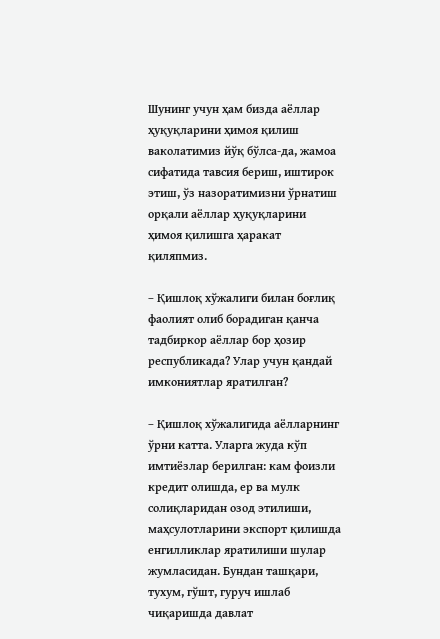Шунинг учун ҳам бизда аёллар ҳуқуқларини ҳимоя қилиш ваколатимиз йўқ бўлса-да, жамоа сифатида тавсия бериш, иштирок этиш, ўз назоратимизни ўрнатиш орқали аёллар ҳуқуқларини ҳимоя қилишга ҳаракат қиляпмиз.

– Қишлоқ хўжалиги билан боғлиқ фаолият олиб борадиган қанча тадбиркор аёллар бор ҳозир республикада? Улар учун қандай имкониятлар яратилган?

– Қишлоқ хўжалигида аёлларнинг ўрни катта. Уларга жуда кўп имтиёзлар берилган: кам фоизли кредит олишда, ер ва мулк солиқларидан озод этилиши, маҳсулотларини экспорт қилишда енгилликлар яратилиши шулар жумласидан. Бундан ташқари, тухум, гўшт, гуруч ишлаб чиқаришда давлат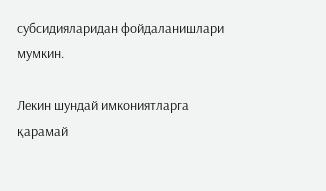субсидияларидан фойдаланишлари мумкин.

Лекин шундай имкониятларга қарамай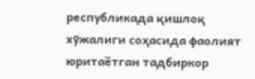республикада қишлоқ хўжалиги соҳасида фаолият юритаётган тадбиркор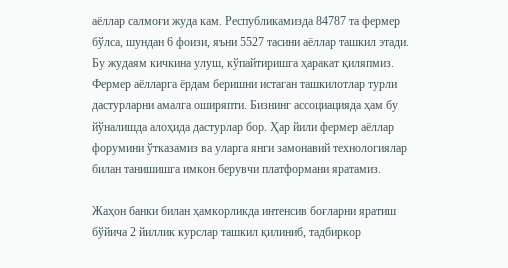аёллар салмоғи жуда кам. Республикамизда 84787 та фермер бўлса, шундан 6 фоизи, яъни 5527 тасини аёллар ташкил этади. Бу жудаям кичкина улуш, кўпайтиришга ҳаракат қиляпмиз. Фермер аёлларга ёрдам беришни истаган ташкилотлар турли дастурларни амалга оширяпти. Бизнинг ассоциацияда ҳам бу йўналишда алоҳида дастурлар бор. Ҳар йили фермер аёллар форумини ўтказамиз ва уларга янги замонавий технологиялар билан танишишга имкон берувчи платформани яратамиз.

Жаҳон банки билан ҳамкорликда интенсив боғларни яратиш бўйича 2 йиллик курслар ташкил қилиниб, тадбиркор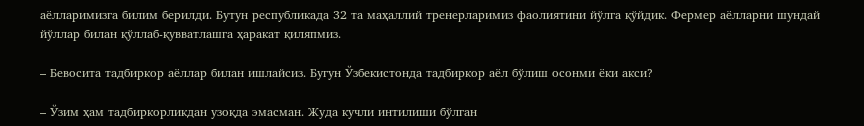аёлларимизга билим берилди. Бутун республикада 32 та маҳаллий тренерларимиз фаолиятини йўлга қўйдик. Фермер аёлларни шундай йўллар билан қўллаб-қувватлашга ҳаракат қиляпмиз.

– Бевосита тадбиркор аёллар билан ишлайсиз. Бугун Ўзбекистонда тадбиркор аёл бўлиш осонми ёки акси?

– Ўзим ҳам тадбиркорликдан узоқда эмасман. Жуда кучли интилиши бўлган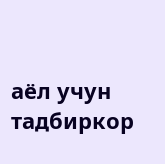аёл учун тадбиркор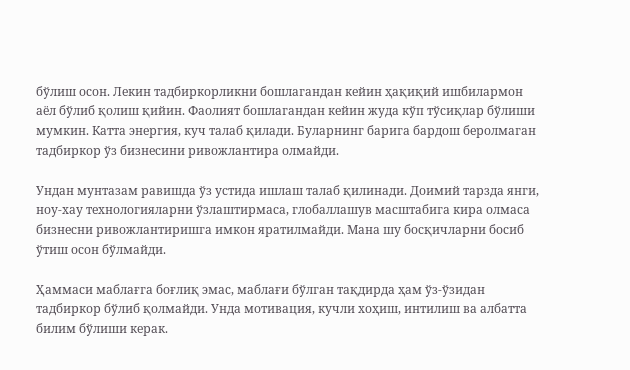бўлиш осон. Лекин тадбиркорликни бошлагандан кейин ҳақиқий ишбилармон аёл бўлиб қолиш қийин. Фаолият бошлагандан кейин жуда кўп тўсиқлар бўлиши мумкин. Катта энергия, куч талаб қилади. Буларнинг барига бардош беролмаган тадбиркор ўз бизнесини ривожлантира олмайди.

Ундан мунтазам равишда ўз устида ишлаш талаб қилинади. Доимий тарзда янги, ноу-хау технологияларни ўзлаштирмаса, глобаллашув масштабига кира олмаса бизнесни ривожлантиришга имкон яратилмайди. Мана шу босқичларни босиб ўтиш осон бўлмайди.

Ҳаммаси маблағга боғлиқ эмас, маблағи бўлган тақдирда ҳам ўз-ўзидан тадбиркор бўлиб қолмайди. Унда мотивация, кучли хоҳиш, интилиш ва албатта билим бўлиши керак.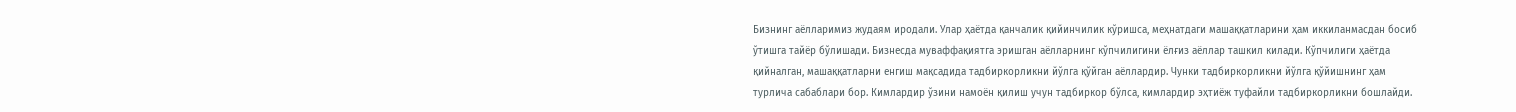Бизнинг аёлларимиз жудаям иродали. Улар ҳаётда қанчалик қийинчилик кўришса, меҳнатдаги машаққатларини ҳам иккиланмасдан босиб ўтишга тайёр бўлишади. Бизнесда муваффақиятга эришган аёлларнинг кўпчилигини ёлғиз аёллар ташкил килади. Кўпчилиги ҳаётда қийналган, машаққатларни енгиш мақсадида тадбиркорликни йўлга қўйган аёллардир. Чунки тадбиркорликни йўлга қўйишнинг ҳам турлича сабаблари бор. Кимлардир ўзини намоён қилиш учун тадбиркор бўлса, кимлардир эҳтиёж туфайли тадбиркорликни бошлайди.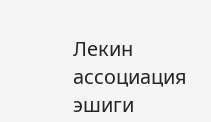Лекин ассоциация эшиги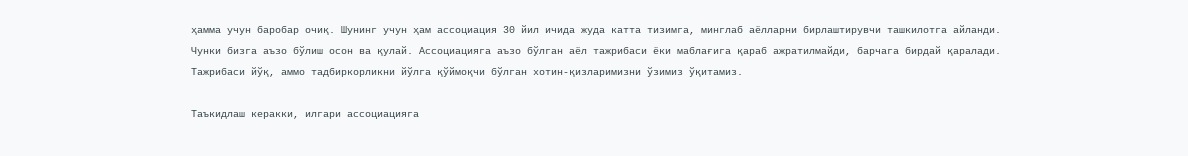ҳамма учун баробар очиқ. Шунинг учун ҳам ассоциация 30 йил ичида жуда катта тизимга, минглаб аёлларни бирлаштирувчи ташкилотга айланди. Чунки бизга аъзо бўлиш осон ва қулай. Ассоциацияга аъзо бўлган аёл тажрибаси ёки маблағига қараб ажратилмайди, барчага бирдай қаралади. Тажрибаси йўқ, аммо тадбиркорликни йўлга қўймоқчи бўлган хотин-қизларимизни ўзимиз ўқитамиз.

Таъкидлаш керакки, илгари ассоциацияга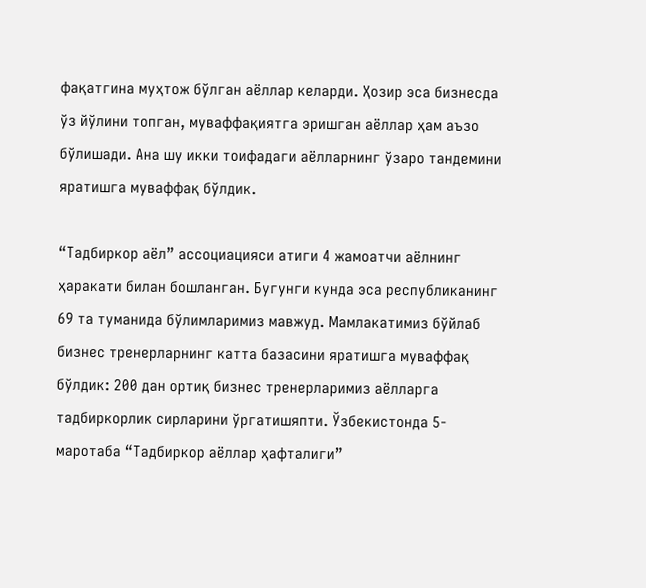фақатгина муҳтож бўлган аёллар келарди. Ҳозир эса бизнесда ўз йўлини топган, муваффақиятга эришган аёллар ҳам аъзо бўлишади. Ана шу икки тоифадаги аёлларнинг ўзаро тандемини яратишга муваффақ бўлдик.

“Тадбиркор аёл” ассоциацияси атиги 4 жамоатчи аёлнинг ҳаракати билан бошланган. Бугунги кунда эса республиканинг 69 та туманида бўлимларимиз мавжуд. Мамлакатимиз бўйлаб бизнес тренерларнинг катта базасини яратишга муваффақ бўлдик: 200 дан ортиқ бизнес тренерларимиз аёлларга тадбиркорлик сирларини ўргатишяпти. Ўзбекистонда 5-маротаба “Тадбиркор аёллар ҳафталиги”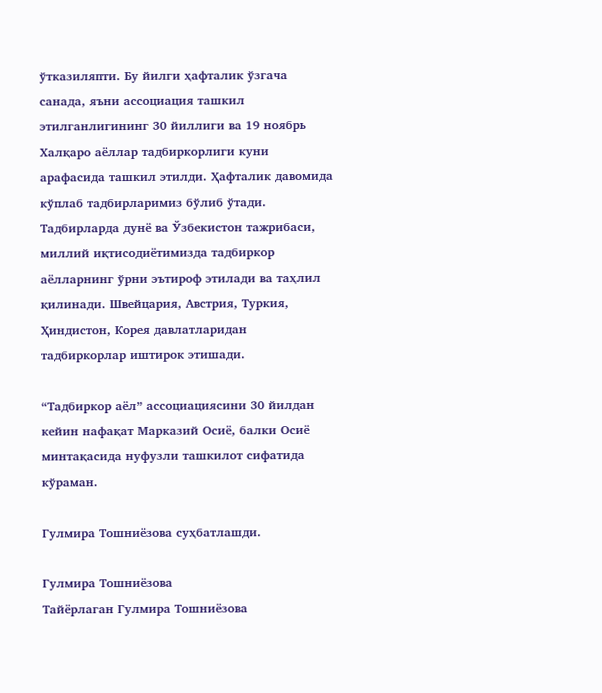ўтказиляпти. Бу йилги ҳафталик ўзгача санада, яъни ассоциация ташкил этилганлигининг 30 йиллиги ва 19 ноябрь Халқаро аёллар тадбиркорлиги куни арафасида ташкил этилди. Ҳафталик давомида кўплаб тадбирларимиз бўлиб ўтади. Тадбирларда дунё ва Ўзбекистон тажрибаси, миллий иқтисодиётимизда тадбиркор аёлларнинг ўрни эътироф этилади ва таҳлил қилинади. Швейцария, Австрия, Туркия, Ҳиндистон, Корея давлатларидан тадбиркорлар иштирок этишади.

“Тадбиркор аёл” ассоциациясини 30 йилдан кейин нафақат Марказий Осиё, балки Осиё минтақасида нуфузли ташкилот сифатида кўраман.

Гулмира Тошниёзова суҳбатлашди.

Гулмира Тошниёзова
Тайёрлаган Гулмира Тошниёзова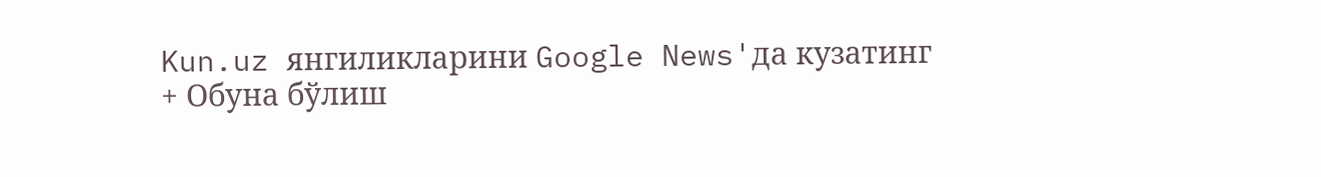Kun.uz янгиликларини Google News'да кузатинг
+ Обуна бўлиш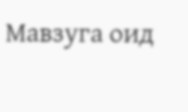Мавзуга оид